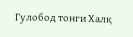Гулобод тонги Халқ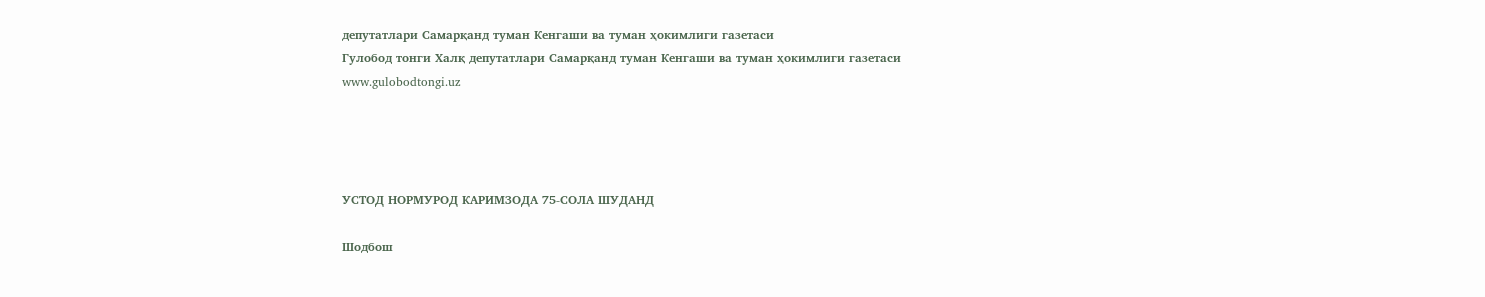депутатлари Самарқанд туман Кенгаши ва туман ҳокимлиги газетаси
Гулобод тонги Халқ депутатлари Самарқанд туман Кенгаши ва туман ҳокимлиги газетаси
www.gulobodtongi.uz




УСТОД НОРМУРОД КАРИМЗОДА 75-СОЛА ШУДАНД

Шодбош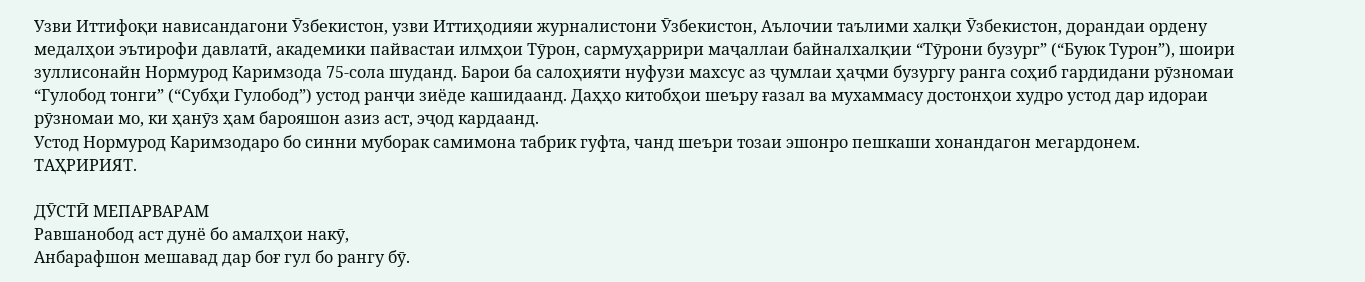Узви Иттифоқи нависандагони Ӯзбекистон, узви Иттиҳодияи журналистони Ӯзбекистон, Аълочии таълими халқи Ӯзбекистон, дорандаи ордену медалҳои эътирофи давлатӣ, академики пайвастаи илмҳои Тӯрон, сармуҳаррири маҷаллаи байналхалқии “Тӯрони бузург” (“Буюк Турон”), шоири зуллисонайн Нормурод Каримзода 75-сола шуданд. Барои ба салоҳияти нуфузи махсус аз ҷумлаи ҳаҷми бузургу ранга соҳиб гардидани рӯзномаи “Гулобод тонги” (“Субҳи Гулобод”) устод ранҷи зиёде кашидаанд. Даҳҳо китобҳои шеъру ғазал ва мухаммасу достонҳои худро устод дар идораи рӯзномаи мо, ки ҳанӯз ҳам барояшон азиз аст, эҷод кардаанд.
Устод Нормурод Каримзодаро бо синни муборак самимона табрик гуфта, чанд шеъри тозаи эшонро пешкаши хонандагон мегардонем.
ТАҲРИРИЯТ.

ДӮСТӢ МЕПАРВАРАМ
Равшанобод аст дунё бо амалҳои накӯ,
Анбарафшон мешавад дар боғ гул бо рангу бӯ.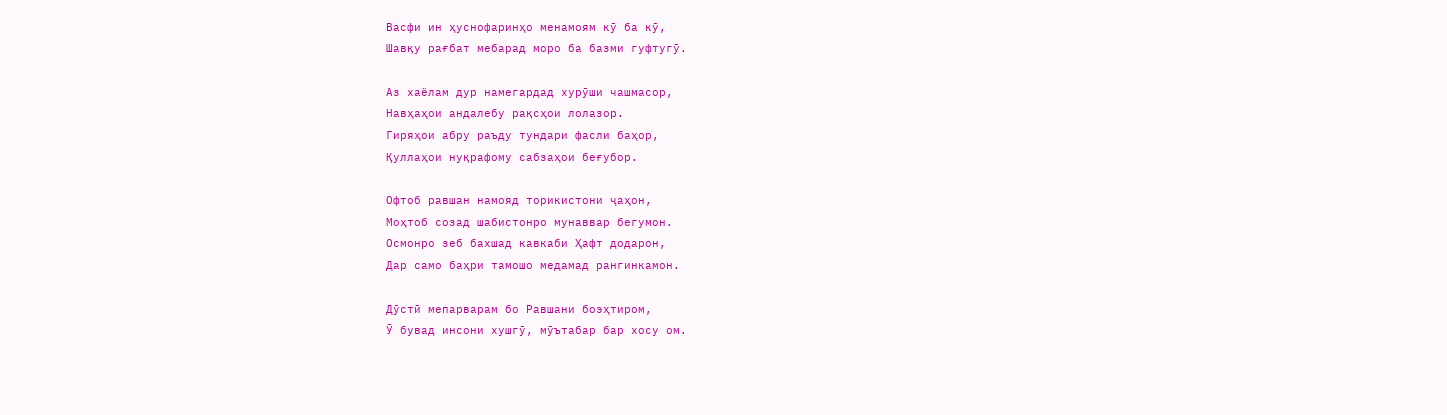Васфи ин ҳуснофаринҳо менамоям кӯ ба кӯ,
Шавқу рағбат мебарад моро ба базми гуфтугӯ.

Аз хаёлам дур намегардад хурӯши чашмасор,
Навҳаҳои андалебу рақсҳои лолазор.
Гиряҳои абру раъду тундари фасли баҳор,
Қуллаҳои нуқрафому сабзаҳои беғубор.

Офтоб равшан намояд торикистони ҷаҳон,
Моҳтоб созад шабистонро мунаввар бегумон.
Осмонро зеб бахшад кавкаби Ҳафт додарон,
Дар само баҳри тамошо медамад рангинкамон.

Дӯстӣ мепарварам бо Равшани боэҳтиром,
Ӯ бувад инсони хушгӯ, мӯътабар бар хосу ом.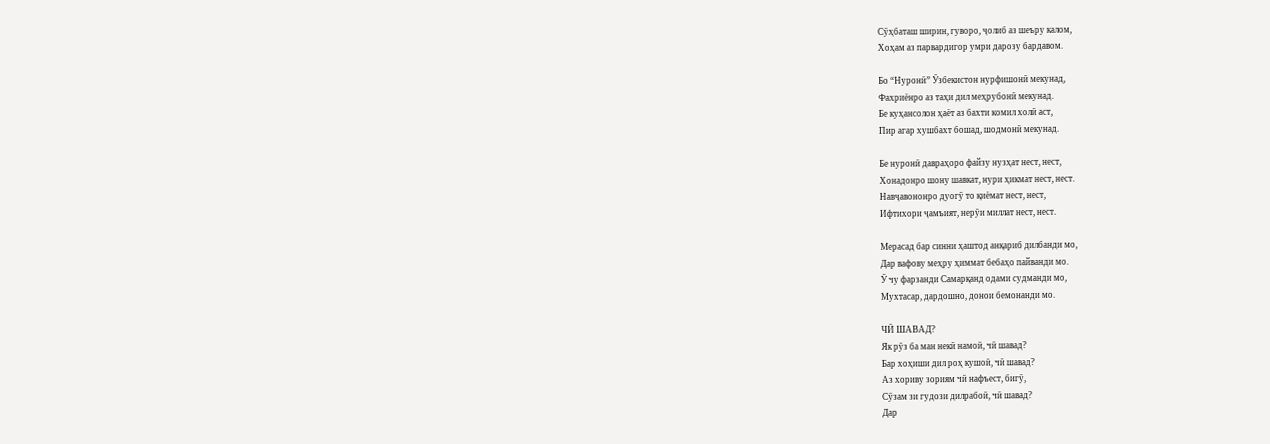Сӯҳбаташ ширин, гуворо, ҷолиб аз шеъру калом,
Хоҳам аз парвардигор умри дарозу бардавом.

Бо “Нуронӣ” Ӯзбекистон нурфишонӣ мекунад,
Фахриёнро аз таҳи дил меҳрубонӣ мекунад.
Бе куҳансолон ҳаёт аз бахти комил холӣ аст,
Пир агар хушбахт бошад, шодмонӣ мекунад.

Бе нуронӣ давраҳоро файзу нузҳат нест, нест,
Хонадонро шону шавкат, нури ҳикмат нест, нест.
Навҷавононро дуогӯ то қиёмат нест, нест,
Ифтихори ҷамъият, нерӯи миллат нест, нест.

Мерасад бар синни ҳаштод анқариб дилбанди мо,
Дар вафову меҳру ҳиммат бебаҳо пайванди мо.
Ӯ чу фарзанди Самарқанд одами судманди мо,
Мухтасар, дардошно, донои бемонанди мо.

ЧӢ ШАВАД?
Як рӯз ба ман некӣ намоӣ, чӣ шавад?
Бар хоҳиши дил роҳ кушоӣ, чӣ шавад?
Аз хориву зориям чӣ нафъест, бигӯ,
Сӯзам зи гудози дилрабоӣ, чӣ шавад?
Дар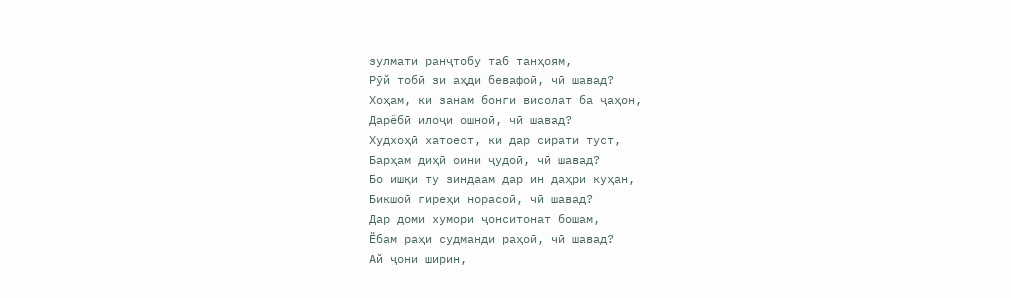зулмати ранҷтобу таб танҳоям,
Рӯй тобӣ зи аҳди бевафоӣ, чӣ шавад?
Хоҳам, ки занам бонги висолат ба ҷаҳон,
Дарёбӣ илоҷи ошноӣ, чӣ шавад?
Худхоҳӣ хатоест, ки дар сирати туст,
Барҳам диҳӣ оини ҷудоӣ, чӣ шавад?
Бо ишқи ту зиндаам дар ин даҳри куҳан,
Бикшоӣ гиреҳи норасоӣ, чӣ шавад?
Дар доми хумори ҷонситонат бошам,
Ёбам раҳи судманди раҳоӣ, чӣ шавад?
Ай ҷони ширин,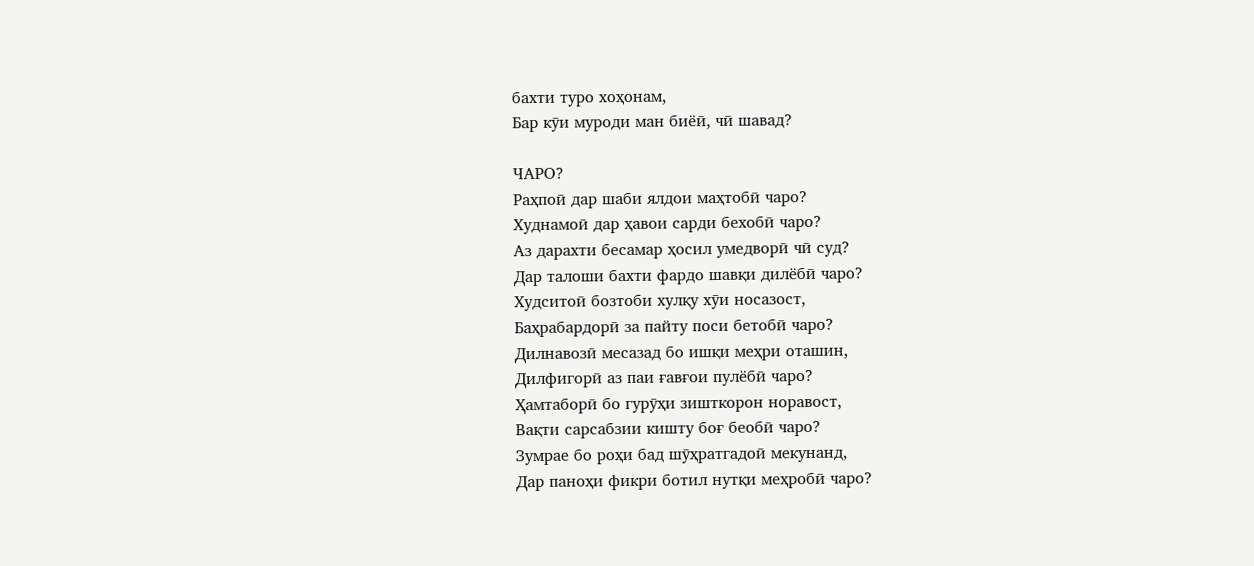бахти туро хоҳонам,
Бар кӯи муроди ман биёӣ, чӣ шавад?

ЧАРО?
Раҳпоӣ дар шаби ялдои маҳтобӣ чаро?
Худнамоӣ дар ҳавои сарди бехобӣ чаро?
Аз дарахти бесамар ҳосил умедворӣ чӣ суд?
Дар талоши бахти фардо шавқи дилёбӣ чаро?
Худситоӣ бозтоби хулқу хӯи носазост,
Баҳрабардорӣ за пайту поси бетобӣ чаро?
Дилнавозӣ месазад бо ишқи меҳри оташин,
Дилфигорӣ аз паи ғавғои пулёбӣ чаро?
Ҳамтаборӣ бо гурӯҳи зишткорон норавост,
Вақти сарсабзии кишту боғ беобӣ чаро?
Зумрае бо роҳи бад шӯҳратгадоӣ мекунанд,
Дар паноҳи фикри ботил нутқи меҳробӣ чаро?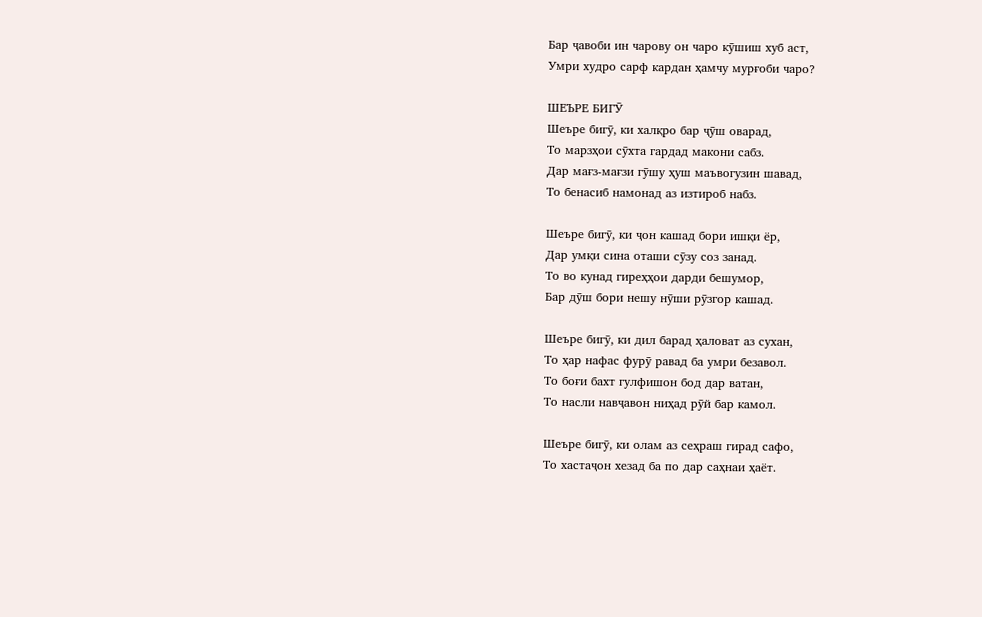Бар ҷавоби ин чарову он чаро кӯшиш хуб аст,
Умри худро сарф кардан ҳамчу мурғоби чаро?

ШЕЪРЕ БИГӮ
Шеъре бигӯ, ки халқро бар ҷӯш оварад,
То марзҳои сӯхта гардад макони сабз.
Дар мағз-мағзи гӯшу ҳуш маъвогузин шавад,
То бенасиб намонад аз изтироб набз.

Шеъре бигӯ, ки ҷон кашад бори ишқи ёр,
Дар умқи сина оташи сӯзу соз занад.
То во кунад гиреҳҳои дарди бешумор,
Бар дӯш бори нешу нӯши рӯзгор кашад.

Шеъре бигӯ, ки дил барад ҳаловат аз сухан,
То ҳар нафас фурӯ равад ба умри безавол.
То боғи бахт гулфишон бод дар ватан,
То насли навҷавон ниҳад рӯй бар камол.

Шеъре бигӯ, ки олам аз сеҳраш гирад сафо,
То хастаҷон хезад ба по дар саҳнаи ҳаёт.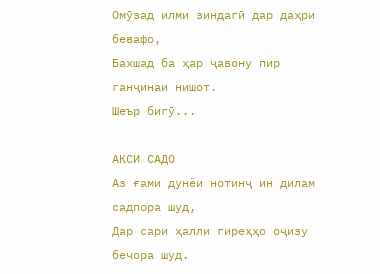Омӯзад илми зиндагӣ дар даҳри бевафо,
Бахшад ба ҳар ҷавону пир ганҷинаи нишот.
Шеър бигӯ...

АКСИ САДО
Аз ғами дунёи нотинҷ ин дилам садпора шуд,
Дар сари ҳалли гиреҳҳо оҷизу бечора шуд.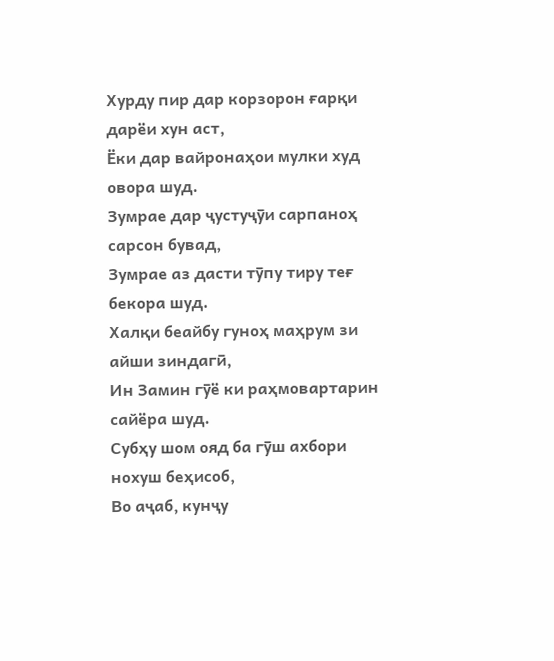Хурду пир дар корзорон ғарқи дарёи хун аст,
Ёки дар вайронаҳои мулки худ овора шуд.
Зумрае дар ҷустуҷӯи сарпаноҳ сарсон бувад,
Зумрае аз дасти тӯпу тиру теғ бекора шуд.
Халқи беайбу гуноҳ маҳрум зи айши зиндагӣ,
Ин Замин гӯё ки раҳмовартарин сайёра шуд.
Субҳу шом ояд ба гӯш ахбори нохуш беҳисоб,
Во аҷаб, кунҷу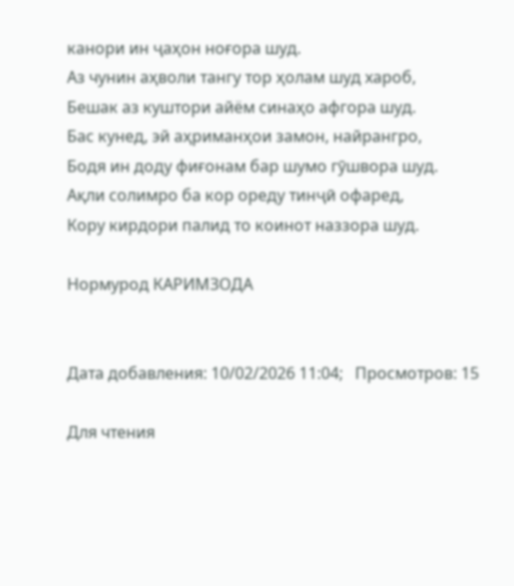канори ин ҷаҳон ноғора шуд.
Аз чунин аҳволи тангу тор ҳолам шуд хароб,
Бешак аз куштори айём синаҳо афгора шуд.
Бас кунед, эй аҳриманҳои замон, найрангро,
Бодя ин доду фиғонам бар шумо гӯшвора шуд.
Ақли солимро ба кор ореду тинҷӣ офаред,
Кору кирдори палид то коинот наззора шуд.

Нормурод КАРИМЗОДА


Дата добавления: 10/02/2026 11:04;   Просмотров: 15

Для чтения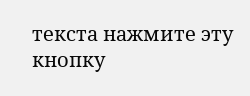текста нажмите эту кнопку